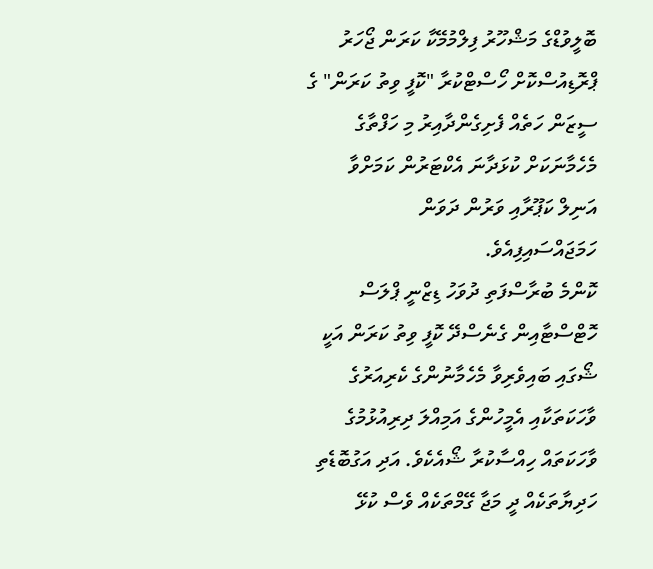ބޮލީވުޑްގެ މަޝްހޫރު ފިލްމުމޭކާ ކަރަން ޖޯހަރު ޕްރޮޑިއުސްކޮށް ހޯސްޓްކުރާ "ކޮފީ ވިތު ކަރަން" ގެ ސީޒަން ހަތެއް ފެށިގެންދާއިރު މި ހަފްތާގެ މެހެމާނަކަށް ކުޅަދާނަ އެކްޓަރުން ކަމަށްވާ އަނިލް ކަޕޫރާއި ވަރުން ދަވަން ހަމަޖައްސައިފިއެވެ.
ކޮންމެ ބުރާސްފަތި ދުވަހު ޑިޒްނީ ޕްލަސް ހޮޓްސްޓާއިން ގެނެސްދޭ ކޮފީ ވިތު ކަރަން އަކީ ޝޯގައި ބައިވެރިވާ މެހެމާނުންގެ ކެރިއަރުގެ ވާހަކަތަކާއި އެމީހުންގެ އަމިއްލަ ދިރިއުޅުމުގެ ވާހަކަތައް ހިއްސާކުރާ ޝޯއެކެވެ. އަދި އަގުބޮޑެތި ހަދިޔާތަކެއް ދީ މަޖާ ގޭމްތަކެއް ވެސް ކުޅޭ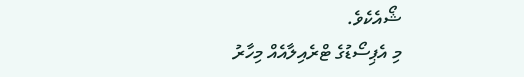ޝޯއެކެވެ.
މި އެޕިސޯޑުގެ ޓްރެއިލާއެއް މިހާރު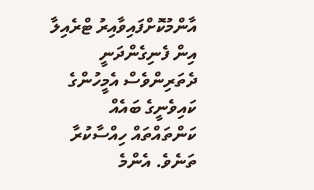އާންމުކޮށްފައިވާއިރު ޓްރެއިލާ އިން ފެނިގެންދަނީ ދެތަރިންވެސް އެމީހުންގެ ކައިވެނީގެ ބައެއް ކަންތައްތައް ހިއްސާކުރާ ތަނެވެ. އެންމެ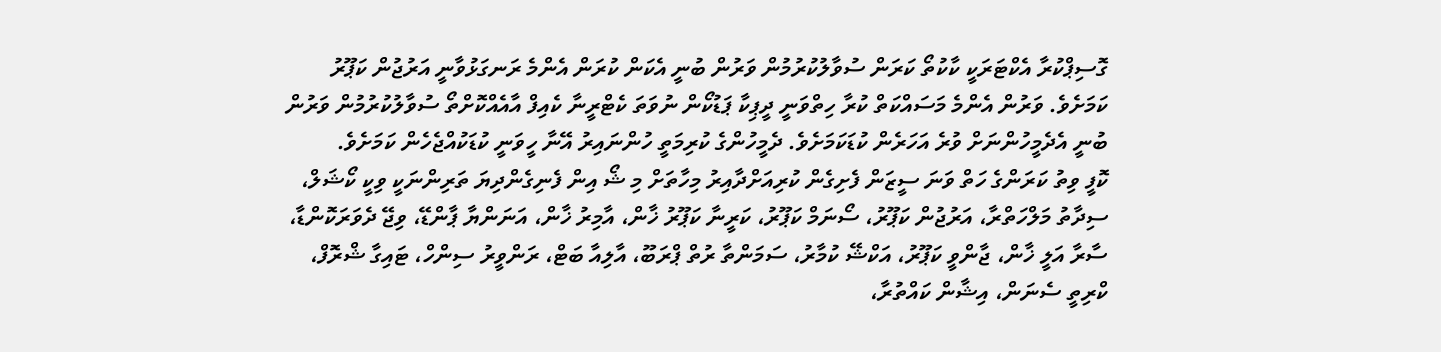ގޮސިޕްކުރާ އެކްޓަރަކީ ކާކުތޯ ކަރަން ސުވާލުކުރުމުން ވަރުން ބުނީ އެކަން ކުރަން އެންމެ ރަނގަޅުވާނީ އަރުޖުން ކަޕޫރު ކަމަށެވެ. ވަރުން އެންމެ މަސައްކަތް ކުރާ ހިތްވަނީ ދީޕިކާ ޕަޑުކޯން ނުވަތަ ކެޓްރީނާ ކެއިފް އާއެއްކޮށްތޯ ސުވާލުކުރުމުން ވަރުން ބުނީ އެދެމީހުންނަށް ވުރެ އަހަރެން ކުޑަކަމަށެވެ. ދެމީހުންގެ ކުރިމަތީ ހުންނައިރު އޭނާ ހީވަނީ ކުޑަކުއްޖެހެން ކަމަށެވެ.
ކޮފީ ވިތު ކަރަންގެ ހަތް ވަނަ ސީޒަން ފެށިގެން ކުރިއަށްދާއިރު މިހާތަށް މި ޝޯ އިން ފެނިގެންދިޔަ ތަރިންނަކީ ވިކީ ކޯޝަލް، ސިދާތު މަލްހަތްރާ، އަރުޖުން ކަޕޫރު، ސޯނަމް ކަޕޫރު، ކަރީނާ ކަޕޫރު ޚާން، އާމިރު ޚާން، އަނަންޔާ ޕާންޑޭ، ވިޖޭ ދެވަރަކޮންޑާ، ސާރާ އަލީ ޚާން، ޖާންވީ ކަޕޫރު، އަކްޝޭ ކުމާރު، ސަމަންތާ ރުތް ޕްރަބޫ، އާލިއާ ބަޓް، ރަންވީރު ސިންހް، ޓައިގާ ޝްރޮފް، ކްރިތީ ސެނަން، އިޝާން ކައްތުރާ،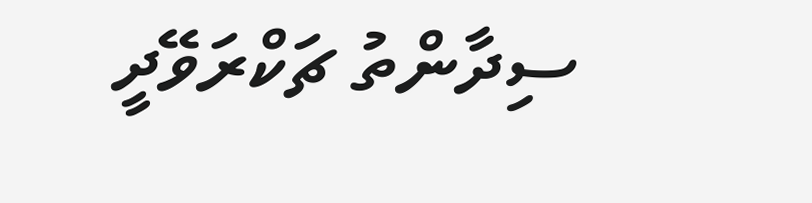ސިދާންތު ޗަކްރަވޭދީ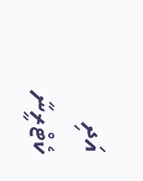އަދި ކެޓްރީނާ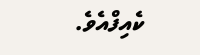ކެއިފްއެވެ.